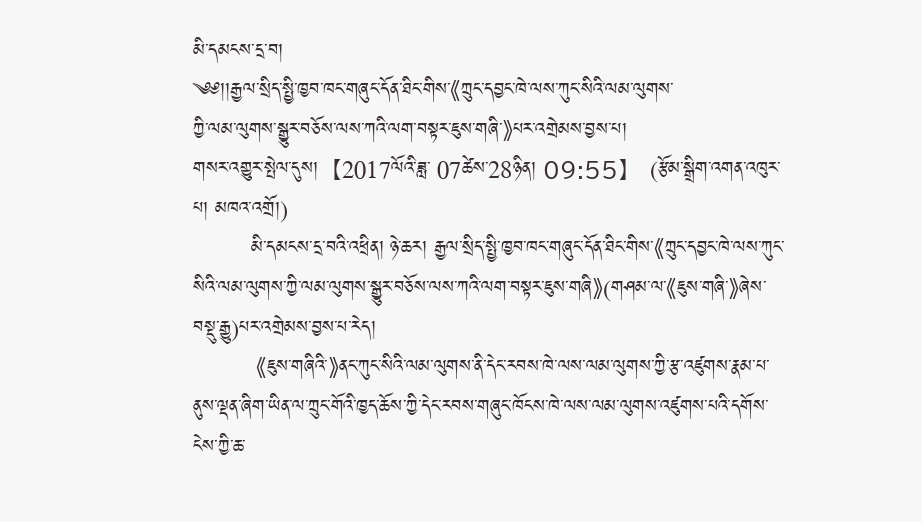མི་དམངས་དྲ་བ།
༄༅།།རྒྱལ་སྲིད་སྤྱི་ཁྱབ་ཁང་གཞུང་དོན་ཐིང་གིས་《ཀྲུང་དབྱང་ཁེ་ལས་ཀུང་སིའི་ལམ་ལུགས་
ཀྱི་ལམ་ལུགས་སྒྱུར་བཅོས་ལས་ཀའི་ལག་བསྟར་ཇུས་གཞི་》པར་འགྲེམས་བྱས་པ།
གསར་འགྱུར་སྤེལ་དུས།  【2017ལོའི་ཟླ་ 07ཚེས་28ཉིན། 09:55】   (རྩོམ་སྒྲིག་འགན་འཁུར་པ། མཁའ་འགྲོ།)
         མི་དམངས་དྲ་བའི་འཕྲིན། ཉེ་ཆར། རྒྱལ་སྲིད་སྤྱི་ཁྱབ་ཁང་གཞུང་དོན་ཐིང་གིས་《ཀྲུང་དབྱང་ཁེ་ལས་ཀུང་སིའི་ལམ་ལུགས་ཀྱི་ལམ་ལུགས་སྒྱུར་བཅོས་ལས་ཀའི་ལག་བསྟར་ཇུས་གཞི》(གཤམ་ལ་《ཇུས་གཞི་》ཞེས་བསྡུ་རྒྱུ)པར་འགྲེམས་བྱས་པ་རེད།
         《ཇུས་གཞིའི་》ནང་ཀུང་སིའི་ལམ་ལུགས་ནི་དེང་རབས་ཁེ་ལས་ལམ་ལུགས་ཀྱི་རྩ་འཛུགས་རྣམ་པ་ནུས་ལྡན་ཞིག་ཡིན་ལ་ཀྲུང་གོའི་ཁྱད་ཆོས་ཀྱི་དེང་རབས་གཞུང་ཁོངས་ཁེ་ལས་ལམ་ལུགས་འཛུགས་པའི་དགོས་ངེས་ཀྱི་ཆ་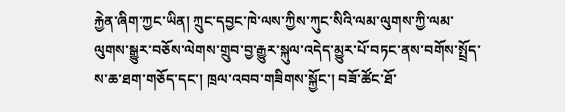རྐྱེན་ཞིག་ཀྱང་ཡིན། ཀྲུང་དབྱང་ཁེ་ལས་ཀྱིས་ཀུང་སིའི་ལམ་ལུགས་ཀྱི་ལམ་ལུགས་སྒྱུར་བཅོས་ལེགས་གྲུབ་བྱ་རྒྱུར་སྐུལ་འདེད་མྱུར་པོ་བཏང་ནས་བགོས་སྤྲོད་ས་ཆ་ཐག་གཅོད་དང་། ཁྲལ་འབབ་གཟིགས་སྐྱོང་། བཟོ་ཚོང་ཐོ་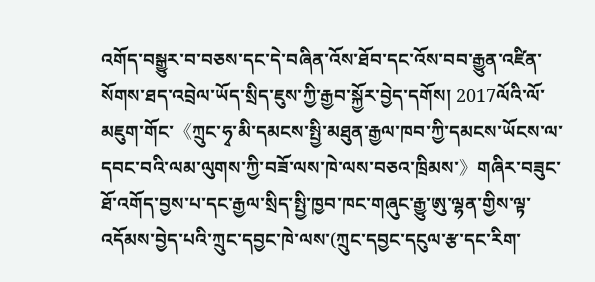འགོད་བསྒྱུར་བ་བཅས་དང་དེ་བཞིན་འོས་ཐོབ་དང་འོས་བབ་རྒྱུན་འཛིན་སོགས་ཐད་འབྲེལ་ཡོད་སྲིད་ཇུས་ཀྱི་རྒྱབ་སྐྱོར་བྱེད་དགོས། 2017ལོའི་ལོ་མཇུག་གོང་《ཀྲུང་ཧྭ་མི་དམངས་སྤྱི་མཐུན་རྒྱལ་ཁབ་ཀྱི་དམངས་ཡོངས་ལ་དབང་བའི་ལམ་ལུགས་ཀྱི་བཟོ་ལས་ཁེ་ལས་བཅའ་ཁྲིམས་》གཞིར་བཟུང་ཐོ་འགོད་བྱས་པ་དང་རྒྱལ་སྲིད་སྤྱི་ཁྱབ་ཁང་གཞུང་རྒྱུ་ཨུ་ལྷན་གྱིས་ལྟ་འདོམས་བྱེད་པའི་ཀྲུང་དབྱང་ཁེ་ལས་(ཀྲུང་དབྱང་དངུལ་རྩ་དང་རིག་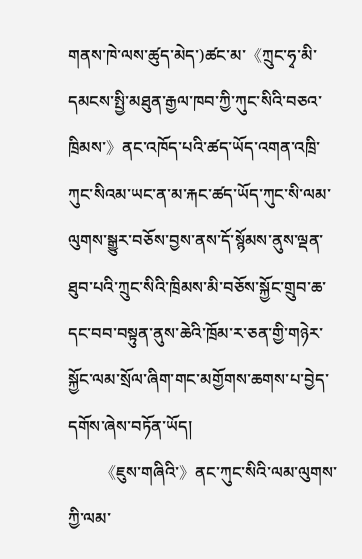གནས་ཁེ་ལས་ཚུད་མེད་)ཚང་མ་《ཀྲུང་ཧྭ་མི་དམངས་སྤྱི་མཐུན་རྒྱལ་ཁབ་ཀྱི་ཀུང་སིའི་བཅའ་ཁྲིམས་》ནང་འཁོད་པའི་ཚད་ཡོད་འགན་འཁྲི་ཀུང་སིའམ་ཡང་ན་མ་རྐང་ཚད་ཡོད་ཀུང་སི་ལམ་ལུགས་སྒྱུར་བཅོས་བྱས་ནས་དོ་སྙོམས་ནུས་ལྡན་ཐུབ་པའི་ཀྲུང་སིའི་ཁྲིམས་མི་བཅོས་སྐྱོང་གྲུབ་ཆ་དང་བབ་བསྟུན་ནུས་ཆེའི་ཁྲོམ་ར་ཅན་གྱི་གཉེར་སྐྱོང་ལམ་སྲོལ་ཞིག་གང་མགྱོགས་ཆགས་པ་བྱེད་དགོས་ཞེས་བཏོན་ཡོད།
        《ཇུས་གཞིའི་》ནང་ཀུང་སིའི་ལམ་ལུགས་ཀྱི་ལམ་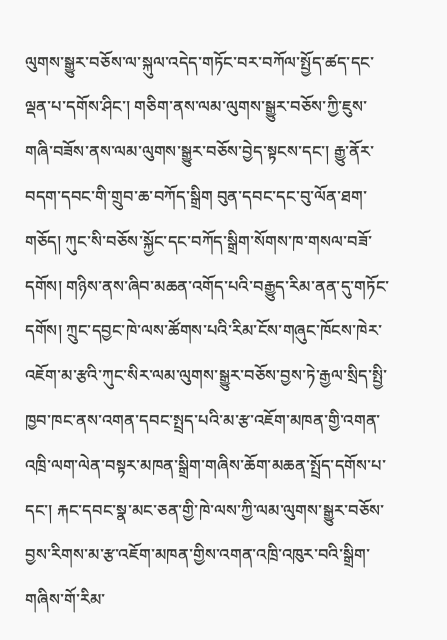ལུགས་སྒྱུར་བཅོས་ལ་སྐུལ་འདེད་གཏོང་བར་བཀོལ་སྤྱོད་ཚད་དང་ལྡན་པ་དགོས་ཤིང་། གཅིག་ནས་ལམ་ལུགས་སྒྱུར་བཅོས་ཀྱི་ཇུས་གཞི་བཟོས་ནས་ལམ་ལུགས་སྒྱུར་བཅོས་བྱེད་སྟངས་དང་། རྒྱུ་ནོར་བདག་དབང་གི་གྲུབ་ཆ་བཀོད་སྒྲིག བུན་དབང་དང་བུ་ལོན་ཐག་གཅོད། ཀུང་སི་བཅོས་སྐྱོང་དང་བཀོད་སྒྲིག་སོགས་ཁ་གསལ་བཟོ་དགོས། གཉིས་ནས་ཞིབ་མཆན་འགོད་པའི་བརྒྱུད་རིམ་ནན་དུ་གཏོང་དགོས། ཀྲུང་དབྱང་ཁེ་ལས་ཚོགས་པའི་རིམ་ངོས་གཞུང་ཁོངས་ཁེར་འཇོག་མ་རྩའི་ཀུང་སིར་ལམ་ལུགས་སྒྱུར་བཅོས་བྱས་ཏེ་རྒྱལ་སྲིད་སྤྱི་ཁྱབ་ཁང་ནས་འགན་དབང་སྤྲད་པའི་མ་རྩ་འཇོག་མཁན་གྱི་འགན་འཁྲི་ལག་ལེན་བསྟར་མཁན་སྒྲིག་གཞིས་ཆོག་མཆན་སྤྲོད་དགོས་པ་དང་། རྐང་དབང་སྣ་མང་ཅན་གྱི་ཁེ་ལས་ཀྱི་ལམ་ལུགས་སྒྱུར་བཅོས་བྱས་རིགས་མ་རྩ་འཇོག་མཁན་གྱིས་འགན་འཁྲི་འཁུར་བའི་སྒྲིག་གཞིས་གོ་རིམ་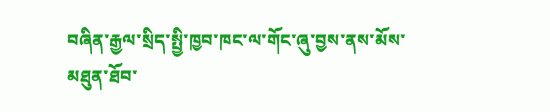བཞིན་རྒྱལ་སྲིད་སྤྱི་ཁྱབ་ཁང་ལ་གོང་ཞུ་བྱས་ནས་མོས་མཐུན་ཐོབ་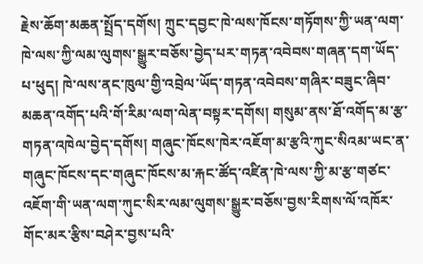རྗེས་ཆོག་མཆན་སྤྲོད་དགོས། ཀྲུང་དབྱང་ཁེ་ལས་ཁོངས་གཏོགས་ཀྱི་ཡན་ལག་ཁེ་ལས་ཀྱི་ལམ་ལུགས་སྒྱུར་བཅོས་བྱེད་པར་གཏན་འབེབས་གཞན་དག་ཡོད་པ་ཕུད། ཁེ་ལས་ནང་ཁུལ་གྱི་འབྲེལ་ཡོད་གཏན་འབེབས་གཞིར་བཟུང་ཞིབ་མཆན་འགོད་པའི་གོ་རིམ་ལག་ལེན་བསྟར་དགོས། གསུམ་ནས་ཐོ་འགོད་མ་རྩ་གཏན་འཁེལ་བྱེད་དགོས། གཞུང་ཁོངས་ཁེར་འཇོག་མ་རྩའི་ཀུང་སིའམ་ཡང་ན་གཞུང་ཁོངས་དང་གཞུང་ཁོངས་མ་རྐང་ཚོད་འཛིན་ཁེ་ལས་ཀྱི་མ་རྩ་གཙང་འཇོག་གི་ཡན་ལག་ཀུང་སིར་ལམ་ལུགས་སྒྱུར་བཅོས་བྱས་རིགས་ལོ་འཁོར་གོང་མར་རྩིས་བཤེར་བྱས་པའི་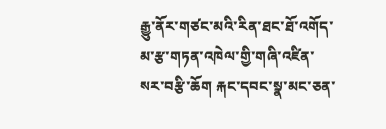རྒྱུ་ནོར་གཙང་མའི་རིན་ཐང་ཐོ་འགོད་མ་རྩ་གཏན་འཁེལ་གྱི་གཞི་འཛིན་སར་བརྩི་ཆོག རྐང་དབང་སྣ་མང་ཅན་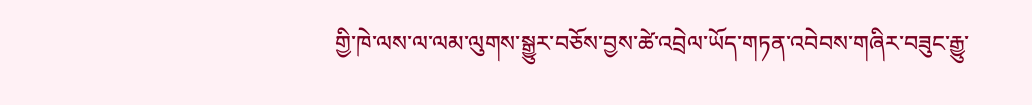གྱི་ཁེ་ལས་ལ་ལམ་ལུགས་སྒྱུར་བཅོས་བྱས་ཚེ་འབྲེལ་ཡོད་གཏན་འབེབས་གཞིར་བཟུང་རྒྱུ་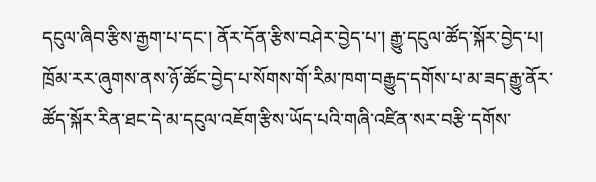དངུལ་ཞིབ་རྩིས་རྒྱག་པ་དང་། ནོར་དོན་རྩིས་བཤེར་བྱེད་པ་། རྒྱུ་དངུལ་ཚོད་སྐོར་བྱེད་པ། ཁྲོམ་རར་ཞུགས་ནས་ཉོ་ཚོང་བྱེད་པ་སོགས་གོ་རིམ་ཁག་བརྒྱུད་དགོས་པ་མ་ཟད་རྒྱུ་ནོར་ཚོད་སྐོར་རིན་ཐང་དེ་མ་དངུལ་འཇོག་རྩིས་ཡོད་པའི་གཞི་འཛིན་སར་བརྩི་དགོས་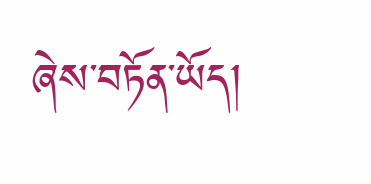ཞེས་བཏོན་ཡོད།